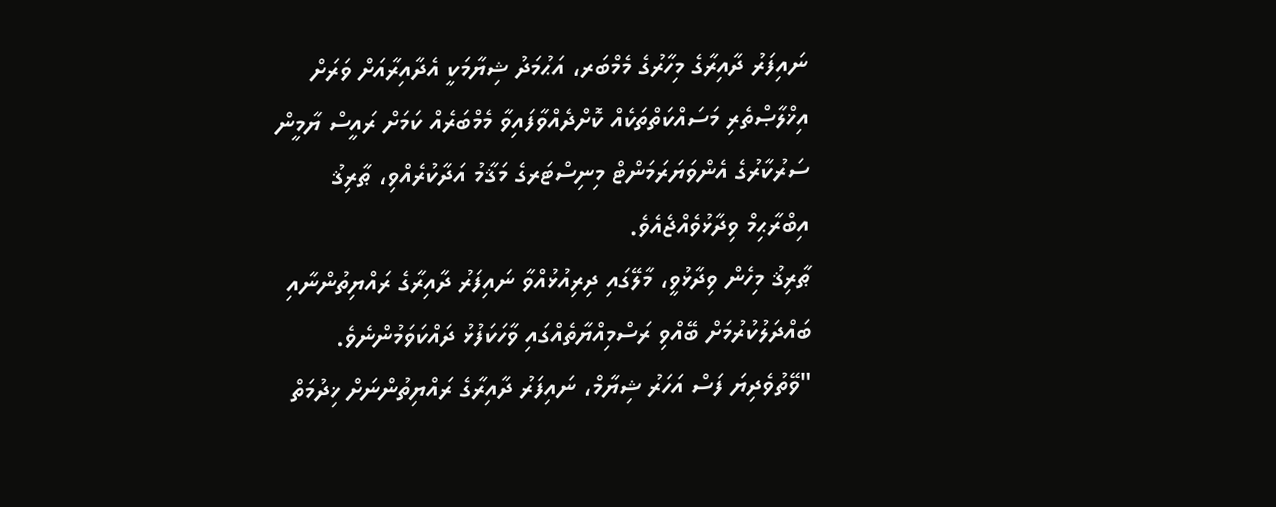ނައިފަރު ދާއިރާގެ މިހާރުގެ މެމްބަރ، އަޙުމަދު ޝިޔާމަކީ އެދާއިރާއަށް ވަރަށް އިޚްލާޞްތެރި މަސައްކަތްތަކެއް ކޮށްދެއްވާފައިވާ މެމްބަރެއް ކަމަށް ރައީސް ޔާމީން ސަރުކާރުގެ އެންވަޔަރަމަންޓް މިނިސްޓަރގެ މަޤާމު އަދާކުރެއްވި، ޠާރިޤު އިބްރާޙިމް ވިދާޅުވެއްޖެއެވެ.
ޠާރިޤު މިހެން ވިދާޅުވީ، މާލޭގައި ދިރިއުޅުއްވާ ނައިފަރު ދާއިރާގެ ރައްޔިތުންނާއި ބައްދަލުކުރުމަށް ބޭއްވި ރަސްމިއްޔާތެއްގައި ވާހަކަފުޅު ދައްކަވަމުންނެވެ.
"ވޭތުވެދިޔަ ފަސް އަހަރު ޝިޔާމް، ނައިފަރު ދާއިރާގެ ރައްޔިތުންނަށް ޚިދުމަތް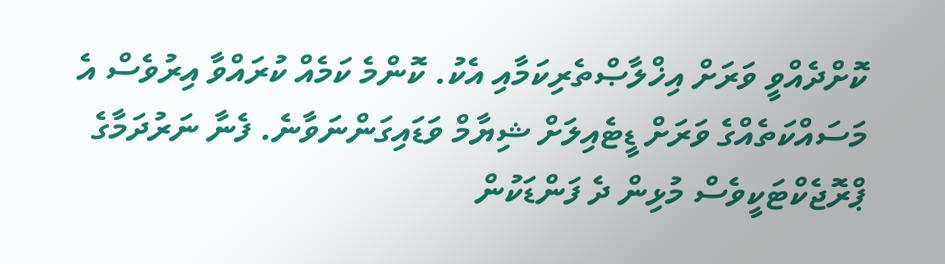ކޮށްދެއްވީ ވަރަށް އިޚްލާޞްތެރިކަމާއި އެކު. ކޮންމެ ކަމެއް ކުރައްވާ އިރުވެސް އެ މަސައްކަތެއްގެ ވަރަށް ޑީޓެއިލަށް ޝިޔާމް ވަޑައިގަންނަވާނެ. ފެނާ ނަރުދަމާގެ ޕްރޮޖެކްޓަކީވެސް މުޅިން ދެ ފަންޑަކުން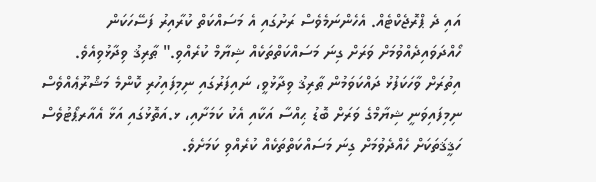އައި ދެ ޕްރޮޖެކްޓެއް. އެހެންނަމެވެސް ރަށުގައި އެ މަސައްކަތް ކުރާއިރު ފަސޭހަކަން ހޯއްދަވައިދެއްވުމަށް ވަރަށް ގިނަ މަސައްކަތްތަކެއް ޝިޔާމް ކުރެއްވި." ޠާރިޤު ވިދާޅުވިއެވެ.
އިތުރަށް ވާހަކަފުޅު ދައްކަވަމުން ޠާރިޤު ވިދާޅުވީ، ނައިފަރުގައި ނިމިފައިހުރި ކޮންމެ މަޝްރޫޢެއްވެސް ނިމިފައިވަނީ ޝިޔާމްގެ ވަރަށް ބޮޑު ޙިއްސާ އަކާއި އެކު ކަމަށާއި، ޅ.އަތޮޅުގައި އަޅާ އެއާރޕޯޓުވެސް ހަޤީޤަތަކަށް ހެއްދެވުމަށް ގިނަ މަސައްކަތްތަކެއް ކުރެއްވި ކަމަށެވެ.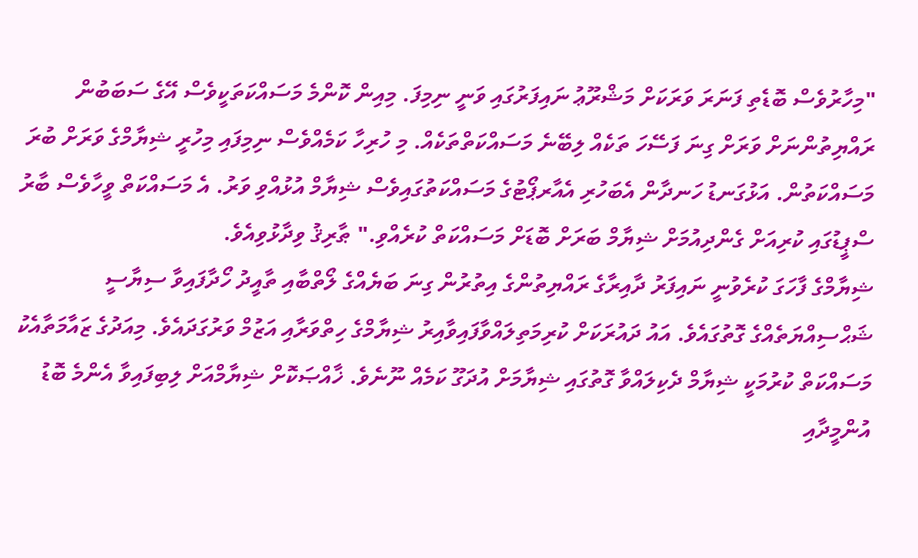"މިހާރުވެސް ބޮޑެތި ފަނަރަ ވަރަކަށް މަޝްރޫޢު ނައިފަރުގައި ވަނީ ނިމިފަ. މިއިން ކޮންމެ މަސައްކަތަކީވެސް އޭގެ ސަބަބުން ރައްޔިތުންނަށް ވަރަށް ގިނަ ފަސޭހަ ތަކެއް ލިބޭނެ މަސައްކަތްތަކެއް. މި ހުރިހާ ކަމެއްވެސް ނިމިފައި މިހުރީ ޝިޔާމްގެ ވަރަށް ބުރަ މަސައްކަތުން. އަޅުގަނޑު ހަނދާން އެބަހުރި އެއާރޕޯޓުގެ މަސައްކަތުގައިވެސް ޝިޔާމް އުޅުއްވި ވަރު. އެ މަސައްކަތް ވީހާވެސް ބާރު ސްޕީޑުގައި ކުރިއަށް ގެންދިއުމަށް ޝިޔާމް ބަރަށް ބޮޑަށް މަސައްކަތް ކުރެއްވި." ޠާރިޤު ވިދާޅުވިއެވެ.
ޝިޔާމްގެ ފާހަގަ ކުރެވުނީ ނައިފަރު ދާއިރާގެ ރައްޔިތުންގެ އިތުރުން ގިނަ ބަޔެއްގެ ލޯތްބާއި ތާއީދު ހޯދާފައިވާ ސިޔާސީ ޝަޙްސިއްޔަތެއްގެ ގޮތުގައެވެ. އައު ދައުރަކަށް ކުރިމަތިލައްވާފައިވާއިރު ޝިޔާމްގެ ހިތްވަރާއި އަޒުމް ވަރުގަދައެވެ. މިއަދުގެ ޒައާމަތާއެކު މަސައްކަތް ކުރުމަކީ ޝިޔާމް ދެކިލައްވާ ގޮތުގައި ޝިޔާމަށް އުދަގޫ ކަމެއް ނޫނެވެ. ޚާއްޞަކޮށް ޝިޔާމްއަށް ލިބިފައިވާ އެންމެ ބޮޑު އުންމީދާއި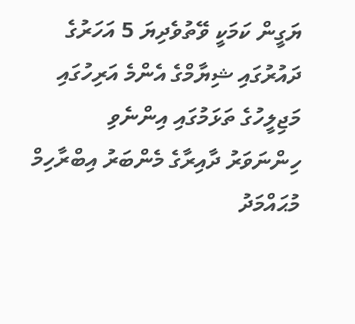ޔަގީން ކަމަކީ ވޭތުވެދިޔަ 5 އަހަރުގެ ދައުރުގައި ޝިޔާމްގެ އެންމެ އަރިހުގައި މަޖިލީހުގެ ތަޅަމުގައި އިންނެވި ހިންނަވަރު ދާއިރާގެ މެންބަރު އިބްރާހިމް މުޙައްމަދު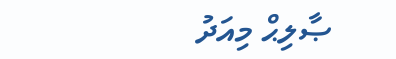ޞާލިޙް މިއަދު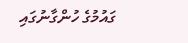ގައުމުގެ ހުންގާނުގައި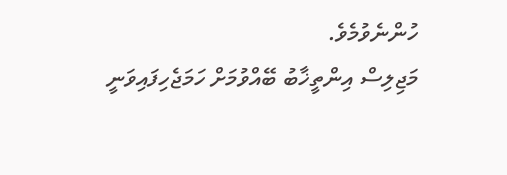ހުންނެވުމެވެ.
މަޖިލިސް އިންތީޚާބު ބޭއްވުމަށް ހަމަޖެހިފައިވަނީ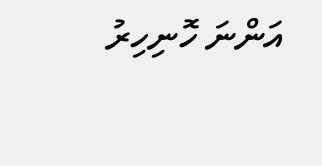އަންނަ ހޮނިހިރު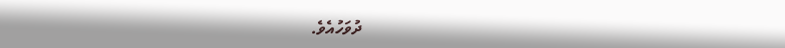ދުވަހުއެވެ.